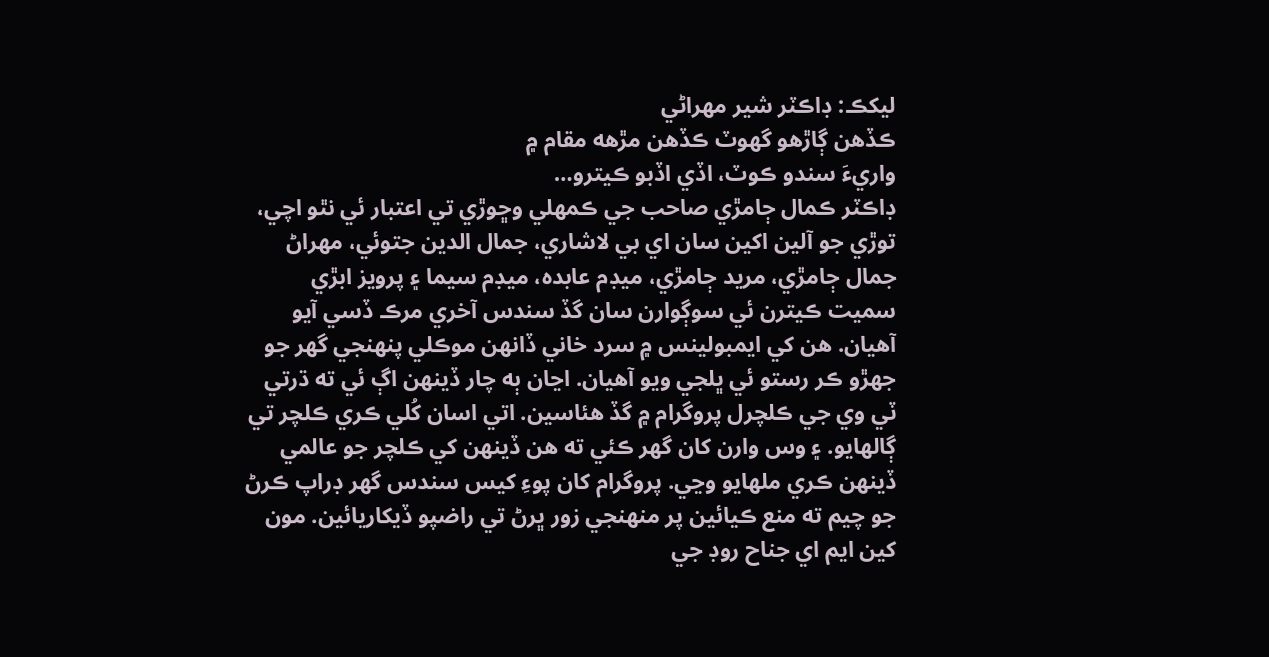ليکڪ: ڊاڪٽر شير مهراڻي
ڪڏهن ڳاڙهو گهوٽ ڪڏهن مڙهه مقام ۾
واريءَ سندو ڪوٽ، اڏي اڏبو ڪيترو…
ڊاڪٽر ڪمال ڄامڙي صاحب جي ڪمهلي وڇوڙي تي اعتبار ئي نٿو اچي، توڙي جو آلين اکين سان اي بي لاشاري، جمال الدين جتوئي، مهراڻ جمال ڄامڙي، مريد ڄامڙي، ميڊم عابده، ميڊم سيما ۽ پرويز ابڙي سميت ڪيترن ئي سوڳوارن سان گڏ سندس آخري مرڪ ڏسي آيو آهيان. هن کي ايمبولينس ۾ سرد خاني ڏانهن موڪلي پنهنجي گهر جو جھڙو ڪر رستو ئي ڀلجي ويو آهيان. اڃان ٻه چار ڏينهن اڳ ئي ته ڌرتي ٽي وي جي ڪلچرل پروگرام ۾ گڏ هئاسين. اتي اسان کُلي ڪري ڪلچر تي ڳالهايو. ۽ وس وارن کان گهر ڪئي ته هن ڏينهن کي ڪلچر جو عالمي ڏينهن ڪري ملھايو وڃي. پروگرام کان پوءِ کيس سندس گهر ڊراپ ڪرڻ جو چيم ته منع ڪيائين پر منهنجي زور ڀرڻ تي راضپو ڏيکاريائين. مون کين ايم اي جناح روڊ جي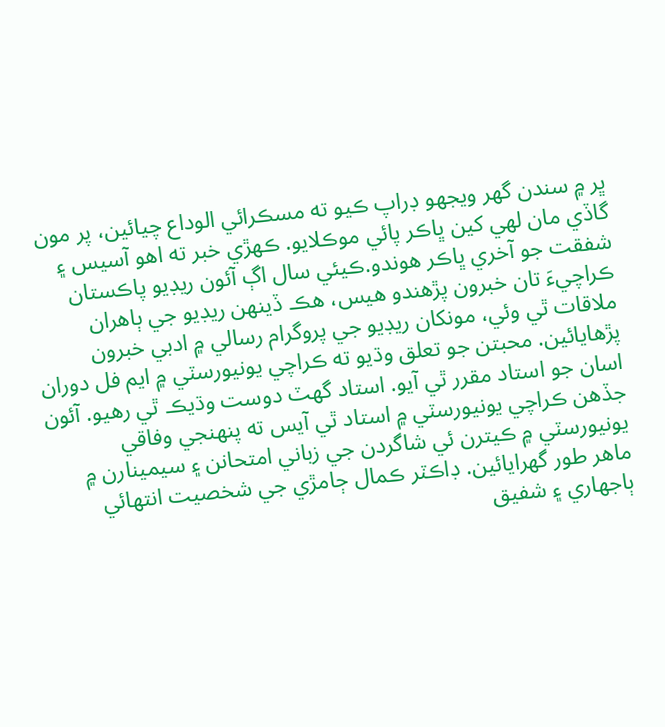ڀر ۾ سندن گهر ويجهو ڊراپ ڪيو ته مسڪرائي الوداع چيائين، پر مون گاڏي مان لهي کين ڀاڪر پائي موڪلايو. ڪھڙي خبر ته اهو آسيس ۽ شفقت جو آخري ڀاڪر هوندو.ڪيئي سال اڳ آئون ريڊيو پاڪستان ڪراچيءَ تان خبرون پڙهندو هيس، هڪ ڏينهن ريڊيو جي ٻاهران ملاقات ٿي وئي، مونکان ريڊيو جي پروگرام رسالي ۾ ادبي خبرون پڙهايائين. محبتن جو تعلق وڌيو ته ڪراچي يونيورسٽي ۾ ايم فل دوران اسان جو استاد مقرر ٿي آيو. استاد گهٽ دوست وڌيڪ ٿي رهيو. آئون جڏهن ڪراچي يونيورسٽي ۾ استاد ٿي آيس ته پنهنجي وفاقي يونيورسٽي ۾ ڪيترن ئي شاگردن جي زباني امتحانن ۽ سيمينارن ۾ ماهر طور گھرايائين. ڊاڪٽر ڪمال ڄامڙي جي شخصيت انتهائي ٻاجهاري ۽ شفيق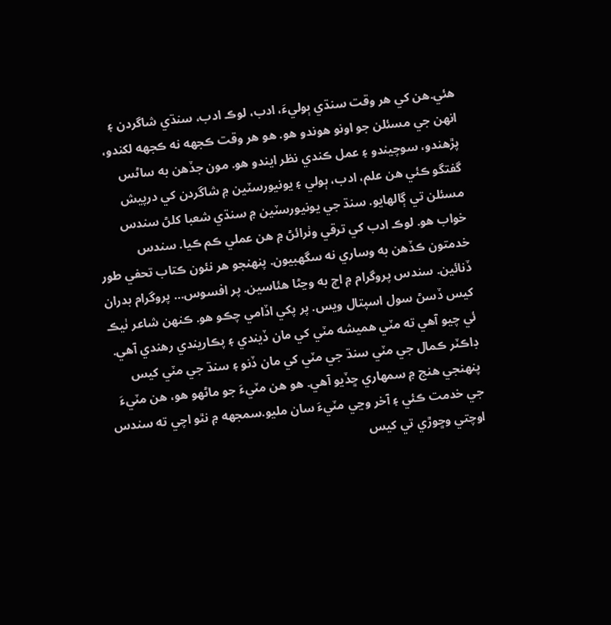هئي.هن کي هر وقت سنڌي ٻوليءَ، ادب، لوڪ ادب، سنڌي شاگردن ۽ انهن جي مسئلن جو اونو هوندو هو. هو هر وقت ڪجهه نه ڪجهه لکندو، پڙهندو، سوچيندو ۽ عمل ڪندي نظر ايندو هو. مون جڏهن به ساڻس گفتگو ڪئي هن علم، ادب، ٻولي ۽ يونيورسٽين ۾ شاگردن کي درپيش مسئلن تي ڳالهايو. سنڌ جي يونيورسٽين ۾ سنڌي شعبا کلڻ سندس خواب هو. لوڪ ادب کي ترقي وٺرائڻ ۾ هن عملي ڪم ڪيا. سندس خدمتون ڪڏهن به وساري نه سگهبيون. پنهنجو هر نئون ڪتاب تحفي طور ڏنائين. سندس پروگرام ۾ اڄ به وڃڻا هئاسين. پر افسوس… پروگرام بدران کيس ڏسڻ سول اسپتال ويس. پر پکي اڏامي چڪو هو. ڪنهن شاعر ٺيڪ ئي چيو آهي ته مٽي هميشه مٽي کي مان ڏيندي ۽ پڪاريندي رهندي آهي. ڊاڪٽر ڪمال جي مٽي سنڌ جي مٽي کي مان ڏنو ۽ سنڌ جي مٽي کيس پنهنجي هنج ۾ سمهاري ڇڏيو آهي. هو هن مٽيءَ جو ماڻهو هو، هن مٽيءَ جي خدمت ڪئي ۽ آخر وڃي مٽيءَ سان مليو.سمجھه ۾ نٿو اچي ته سندس اوچتي وڇوڙي تي کيس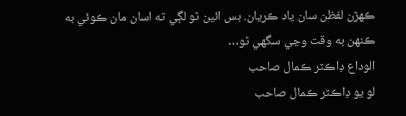ڪھڙن لفظن سان ياد ڪريان. بس ائين ٿو لڳي ته اسان مان ڪوئي به ڪنهن به وقت وڃي سگهي ٿو…
الوداع ڊاڪٽر ڪمال صاحب
لو يو ڊاڪٽر ڪمال صاحب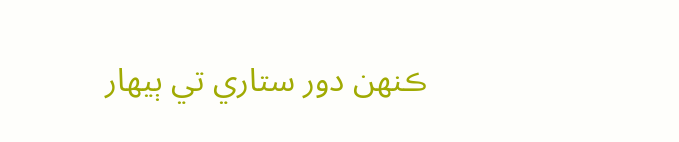ڪنهن دور ستاري تي ٻيهار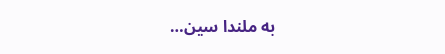به ملندا سين…